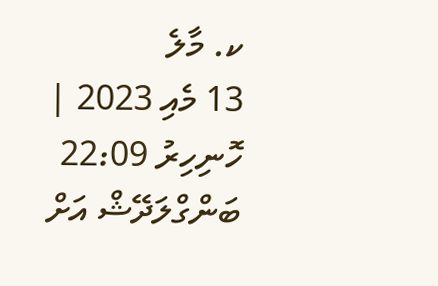ކ. މާލެ
13 މެއި 2023 | ހޮނިހިރު 22:09
ބަންގްލަދޭޝް އަށް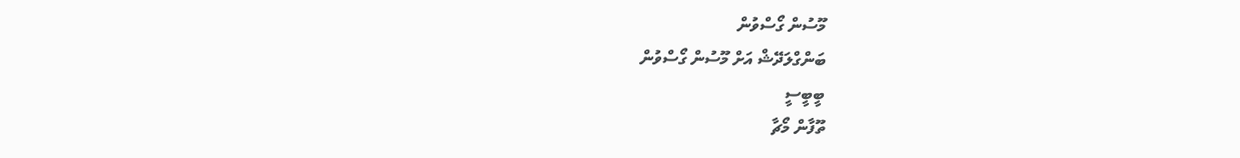މޫސުން ގޯސްވުން
ބަންގްލަދޭޝް އަށް މޫސުން ގޯސްވުން
ބީބީސީ
ތޫފާން މޯޗާ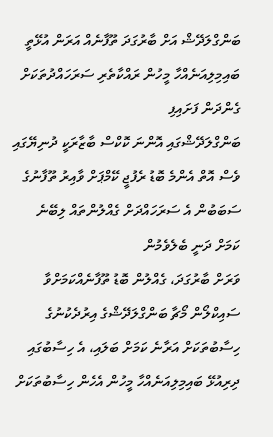ބަންގްލަދޭޝް އަށް ބާރުގަދަ ތޫފާނެއް އަރަން އުޅޭތީ ބައިމިލިއަނެއްހާ މީހުން ރައްކާތެރި ސަރަހައްދުތަކަށް ގެންދަން ފަށައިފި
ބަންގްލަދޭޝްގައި އޮންނަ ކޮކްސް ބާޒާރަކީ ދުނިޔޭގައި ވެސް އޮތް އެންމެ ބޮޑު ރެފުޖީ ކޭމްޕަށް ވާއިރު ތޫފާނުގެ ސަބަބުން އެ ސަރަހައްދަށް ގެއްލުންތައް ލިބޭނެ ކަމަށް ދަނީ ބެލެވެމުން
ވަރަށް ބާރުގަދަ، ގެއްލުން ބޮޑު ތޫފާނެއްކަމަށްވާ ސައިކްލޯން މޯޗާ ބަންގްލަދޭޝްގެ އިރުދެކުނުގެ ހިސާބުތަކަށް އަރާނެ ކަމަށް ބަލައި، އެ ހިސާބުގައި ދިރިއުޅޭ ބައިމިލިއަނެއްހާ މީހުން އެހެން ހިސާބުތަކަށް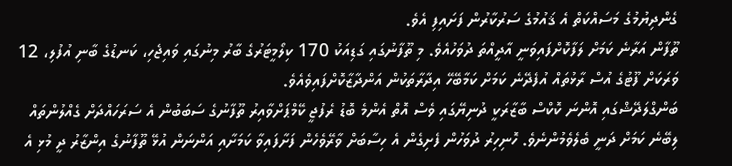ގެންދިޔުމުގެ މަސައްކަތް އެ ޤައުމުގެ ސަރުކާރުން ފަށައިފި އެވެ.
ތޫފާން އަރާނެ ކަމަށް ލަފާކޮށްފައިވަނީ އާދީއްތަ ދުވަހުއެވެ. މި ތޫފާނުގައި ގަޑިއަކު 170 ކިލޯމީޓަރުގެ ބާރު މިނުގައި ވައިޖެހި، ކަނޑުގެ ބާނި އުފުލި، 12 ވަރަކަށް ފޫޓުގެ އުސް ރާޅުތައް އުފެދޭނެ ކަމަށް ކަމާބޭހޭ އިދާރާތަކުން އަންދާޒާކޮށްފައިވެއެވެ.
ބަންގްލަދޭޝްގައި އޮންނަ ކޮކްސް ބާޒާރަކީ ދުނިޔޭގައި ވެސް އޮތް އެންމެ ބޮޑު ރެފުޖީ ކޭމްޕަށްވާއިރު ތޫފާނުގެ ސަބަބުން އެ ސަރަހައްދަށް ގެއްލުންތައް ލިބޭނެ ކަމަށް ދަނީ ބެލެވެމުންނެވެ. ހޮނިހިރު ދުވަހުން ފެށިގެން އެ ހިސާބަށް ވާރޭވެހެން ފަށާފައިވާ ކަމަށާއި އަންނަން އުޅޭ ތޫފާނުގެ އިންޒާރު ދީ މުޅި އެ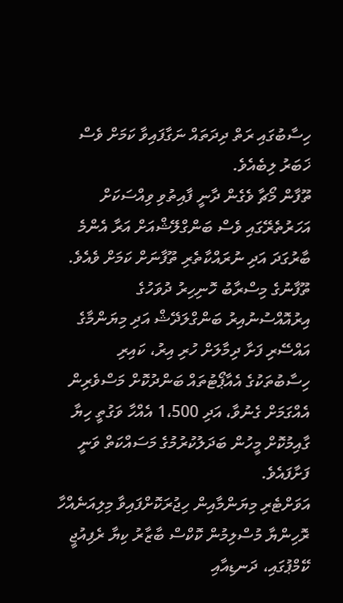ހިސާބުގައި ރަތް ދިދަތައް ނަގާފައިވާ ކަމަށް ވެސް ޚަބަރު ލިބެއެވެ.
ތޫފާން މޯޗާ ވެގެން ދާނީ ފާއިތުވި ވިއްސަކަށް އަހަރުތެރޭގައި ވެސް ބަންގްލޭޝްއަށް އަރާ އެންމެ ބާރުގަދަ އަދި ނުރައްކާތެރި ތޫފާނަށް ކަމަށް ވެއެވެ. ތޫފާނުގެ މިސްރާބު ހޮނިހިރު ދުވަހުގެ އިރުއޮއްސުނުއިރު ބަންގްލަދޭޝް އަދި މިޔަންމާގެ އައްސޭރި ފަށާ ދިމާލަށް ހުރި އިރު، ކައިރި ހިސާބުތަކުގެ އެއާޕޯޓުތައް ބަންދުކޮށް މަސްވެރިން އެއްގަމަށް ގެނުވާ، އަދި 1،500 އެއްހާ ވަގުތީ ހިޔާ ގާއިމުކޮށް މީހުން ބަދަލުކުރުމުގެ މަސައްކަތް ވަނީ ފަށާފައެވެ.
އަވަށްޓެރި މިޔަންމާއިން ހިޖުރަކޮށްފައިވާ މިލިއަނެއްހާ ރޮހިންޔާ މުސްލިމުން ކޮކްސް ބާޒާރު ކިޔާ ރެފިއުޖީ ކޭމްޕުގައި، ދަނޑިއާއި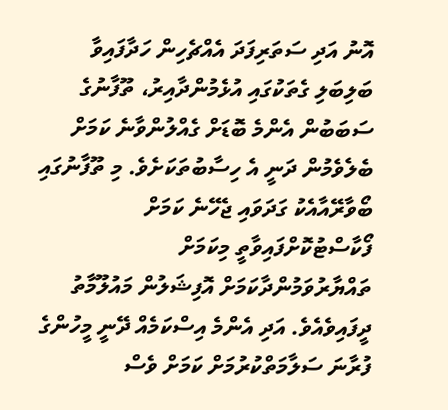އޮނު އަދި ސަތަރިފަދަ އެއްޗެހިން ހަދާފައިވާ ބަލިބަލި ގެތަކުގައި އުޅެމުންދާއިރު، ތޫފާނުގެ ސަބަބުން އެންމެ ބޮޑަށް ގެއްލުންވާނެ ކަމަށް ބެލެވެމުން ދަނީ އެ ހިސާބުތަކަށެވެ. މި ތޫފާނުގައި ބޯވާރޭއާއެކު ގަދަވައި ޖެހޭނެ ކަމަށް ފޯކާސްޓުކޮށްފައިވާތީ މިކަމަށް ތައްޔާރުވަމުންދާކަމަށް އޮފިޝަލުން މައުލޫމާތު ދީފައިވެއެވެ. އަދި އެންމެ އިސްކަމެއް ދޭނީ މީހުންގެ ފުރާނަ ސަލާމަތްކުރުމަށް ކަމަށް ވެސް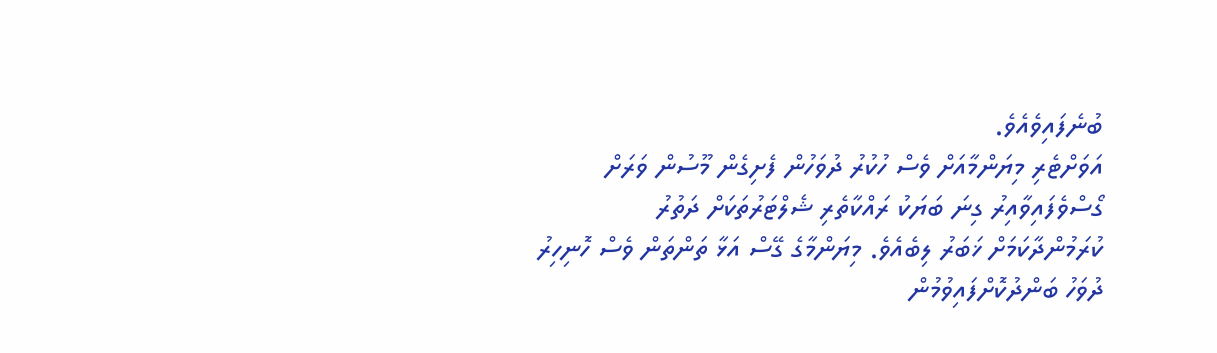ބުނެފައިވެއެވެ.
އަވަށްޓެރި މިޔަންމާއަށް ވެސް ހުކުރު ދުވަހުން ފެށިގެން މޫސުން ވަރަށް ގޯސްވެފައިވާއިރު ގިނަ ބަޔަކު ރައްކާތެރި ޝެލްޓަރުތަކަށް ދަތުރު ކުރަމުންދާކަމަށް ޚަބަރު ލިބެއެވެ. މިޔަންމާގެ ގޭސް އަޅާ ތަންތަން ވެސް ހޮނިހިރު ދުވަހު ބަންދުކޮށްފައިވުމުން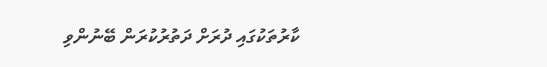ކާރުތަކުގައި ދުރަށް ދަތުރުކުރަން ބޭނުންވި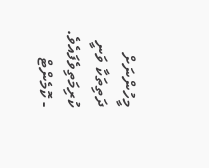މީހުންނަށް ދަތިތަކާ ވަނީ ކުރިމަތިވެފައެވެ.
- ކޮމެންޓް